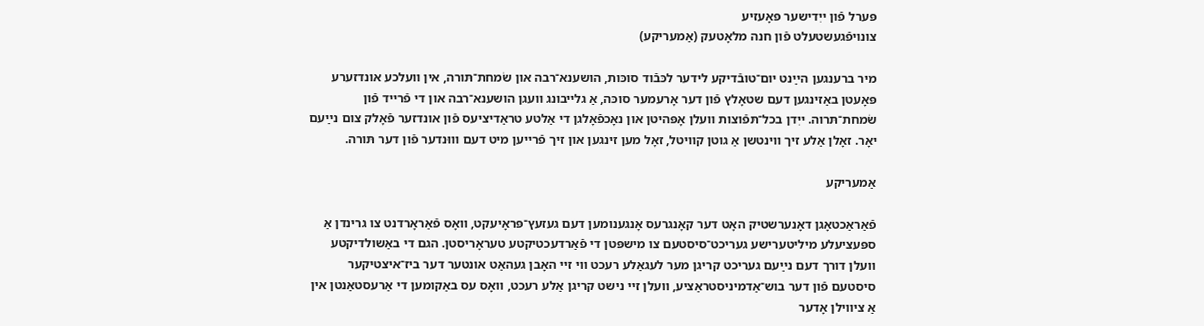פּערל פֿון ייִדישער פּאָעזיע
צונויפֿגעשטעלט פֿון חנה מלאָטעק (אַמעריקע)

מיר ברענגען הײַנט יום־טובֿדיקע לידער לכּבֿוד סוכּות, הושענא־רבה און שׂמחת־תּורה, אין וועלכע אונדזערע פּאָעטן באַזינגען דעם שטאָלץ פֿון דער אָרעמער סוכּה, אַ גלייבונג וועגן הושענא־רבה און די פֿרייד פֿון שׂמחת־תּרוה. ייִדן בכל־תּפֿוצות וועלן אָפּהיטן און נאָכפֿאָלגן די אַלטע טראַדיציעס פֿון אונדזער פֿאָלק צום נײַעם יאָר. זאָלן אַלע זיך ווינטשן אַ גוטן קוויטל, זאָל מען זינגען און זיך פֿרייען מיט דעם וווּנדער פֿון דער תּורה.

אַמעריקע

פֿאַראַכטאָגן דאָנערשטיק האָט דער קאָנגרעס אָנגענומען דעם געזעץ־פּראָיעקט, וואָס פֿאַראָרדנט צו גרינדן אַ ספּעציעלע מיליטערישע געריכט־סיסטעם צו מישפּטן די פֿאַרדעכטיקטע טעראָריסטן. הגם די באַשולדיקטע וועלן דורך דעם נײַעם געריכט קריגן מער לעגאַלע רעכט ווי זיי האָבן געהאַט אונטער דער ביז־איצטיקער סיסטעם פֿון דער בוש־אַדמיניסטראַציע, וועלן זיי נישט קריגן אַלע רעכט, וואָס עס באַקומען די אַרעסטאַנטן אין אַ ציווילן אָדער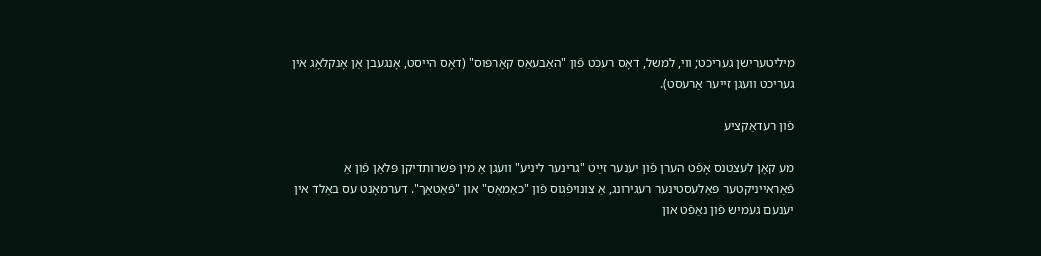מיליטערישן געריכט; ווי, למשל, דאָס רעכט פֿון "האַבעאַס קאָרפּוס" (דאָס הייסט, אָנגעבן אַן אָנקלאָג אין געריכט וועגן זייער אַרעסט).

פֿון רעדאַקציע

מע קאָן לעצטנס אָפֿט הערן פֿון יענער זײַט "גרינער ליניע" וועגן אַ מין פּשרותדיקן פּלאַן פֿון אַ פֿאַראייניקטער פּאַלעסטינער רעגירונג, אַ צונויפֿגוס פֿון "כאַמאַס" און "פֿאַטאַך". דערמאָנט עס באַלד אין יענעם געמיש פֿון נאַפֿט און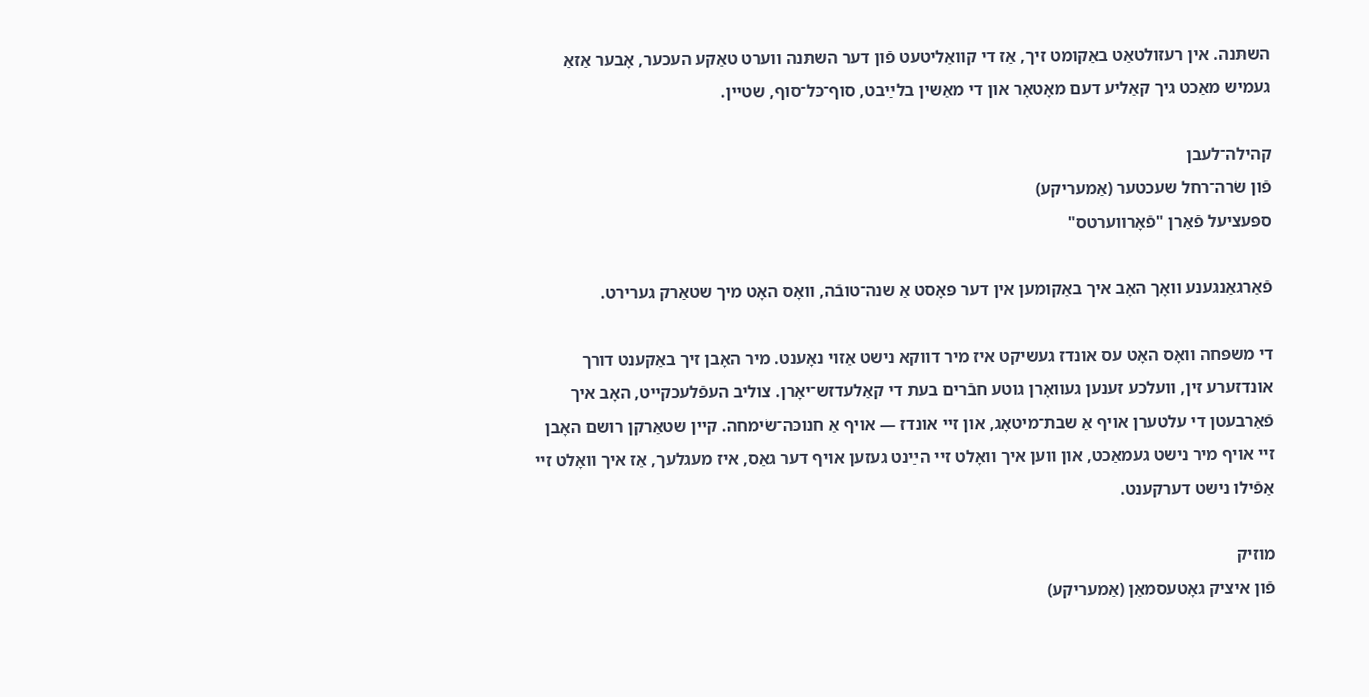השתּנה. אין רעזולטאַט באַקומט זיך, אַז די קוואַליטעט פֿון דער השתּנה ווערט טאַקע העכער, אָבער אַזאַ געמיש מאַכט גיך קאַליע דעם מאָטאָר און די מאַשין בלײַבט, סוף־כּל־סוף, שטיין.

קהילה־לעבן
פֿון שׂרה־רחל שעכטער (אַמעריקע)
ספּעציעל פֿאַרן "פֿאָרװערטס"

פֿאַרגאַנגענע וואָך האָב איך באַקומען אין דער פּאָסט אַ שנה־טובֿה, וואָס האָט מיך שטאַרק גערירט.

די משפּחה וואָס האָט עס אונדז געשיקט איז מיר דווקא נישט אַזוי נאָענט. מיר האָבן זיך באַקענט דורך אונדזערע זין, וועלכע זענען געוואָרן גוטע חבֿרים בעת די קאַלעדזש־יאָרן. צוליב העפֿלעכקייט, האָב איך פֿאַרבעטן די עלטערן אויף אַ שבת־מיטאָג, און זיי אונדז — אויף אַ חנוכּה־שׂימחה. קיין שטאַרקן רושם האָבן זיי אויף מיר נישט געמאַכט, און ווען איך וואָלט זיי הײַנט געזען אויף דער גאַס, איז מעגלעך, אַז איך וואָלט זיי אַפֿילו נישט דערקענט.

מוזיק
פֿון איציק גאָטעסמאַן (אַמעריקע)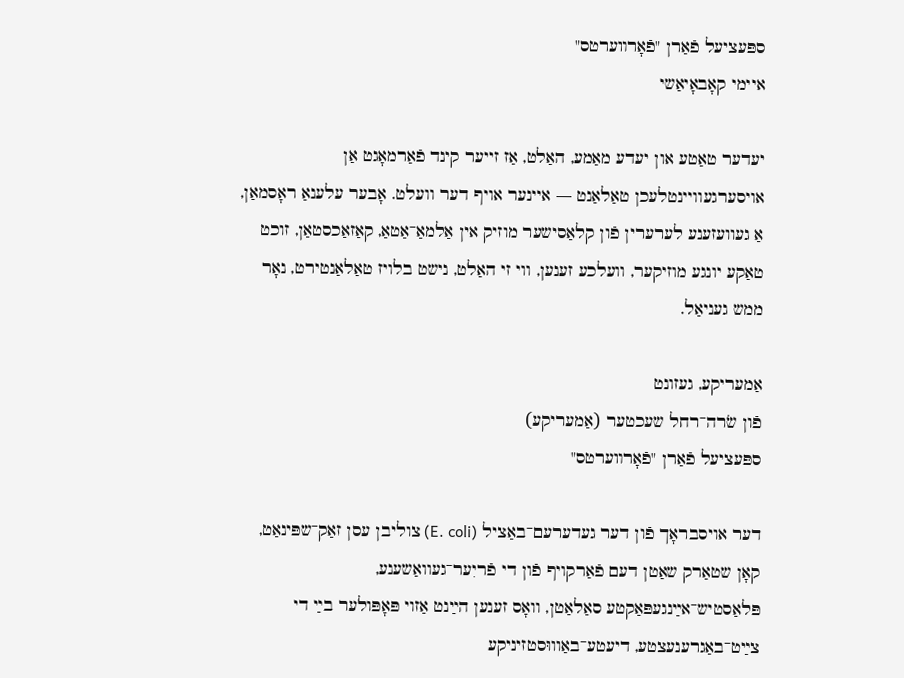ספּעציעל פֿאַרן "פֿאָרװערטס"
איימי קאָבאָיאַשי

יעדער טאַטע און יעדע מאַמע, האַלט, אַז זייער קינד פֿאַרמאָגט אַן אויסערגעוויינטלעכן טאַלאַנט — איינער אויף דער וועלט. אָבער עלענאַ ראָסמאַן, אַ געוועזענע לערערין פֿון קלאַסישער מוזיק אין אַלמאַ־אַטאַ, קאַזאַכסטאַן, זוכט טאַקע יונגע מוזיקער, וועלכע זענען, ווי זי האַלט, נישט בלויז טאַלאַנטירט, נאָר ממש געניאַל.

אַמעריקע, געזונט
פֿון שׂרה־רחל שעכטער (אַמעריקע)
ספּעציעל פֿאַרן "פֿאָרװערטס"

דער אויסבראָך פֿון דער געדערעם־באַציל (E. coli) צוליבן עסן זאַק־שפּינאַט, קאָן שטאַרק שאַטן דעם פֿאַרקויף פֿון די פֿריִער־געוואַשענע, פּלאַסטיש־אײַנגעפּאַקטע סאַלאַטן, וואָס זענען הײַנט אַזוי פּאָפּולער בײַ די צײַט־באַגרענעצטע, דיעטע־באַוווּסטזיניקע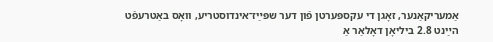אַמעריקאַנער, זאָגן די עקספּערטן פֿון דער שפּײַז־אינדוסטריע, וואָס באַטרעפֿט הײַנט 2.8 ביליאָן דאָלאַר אַ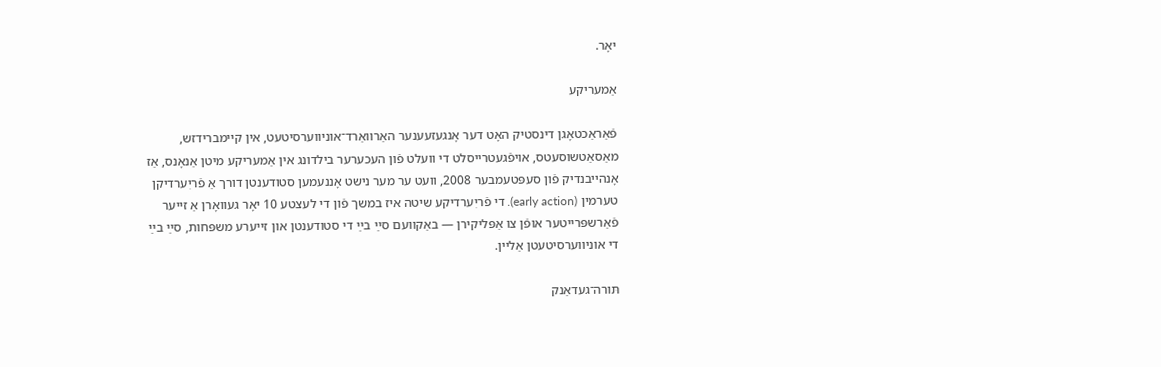יאָר.

אַמעריקע

פֿאַראַכטאָגן דינסטיק האָט דער אָנגעזעענער האַרוואַרד־אוניווערסיטעט, אין קיימברידזש, מאַסאַטשוסעטס, אויפֿגעטרייסלט די וועלט פֿון העכערער בילדונג אין אַמעריקע מיטן אַנאָנס, אַז אָנהייבנדיק פֿון סעפּטעמבער 2008, וועט ער מער נישט אָננעמען סטודענטן דורך אַ פֿריִערדיקן טערמין (early action). די פֿריִערדיקע שיטה איז במשך פֿון די לעצטע 10 יאָר געוואָרן אַ זייער פֿאַרשפּרייטער אופֿן צו אַפּליקירן — באַקוועם סײַ בײַ די סטודענטן און זייערע משפּחות, סײַ בײַ די אוניווערסיטעטן אַליין.

תּורה־געדאַנק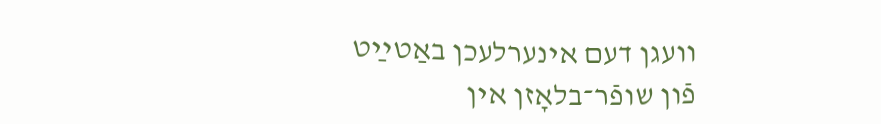וועגן דעם אינערלעכן באַטײַט פֿון שופֿר־בלאָזן אין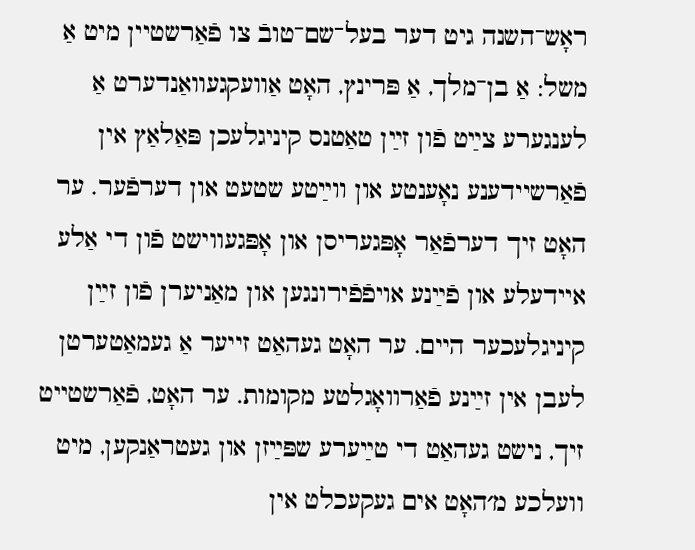ראָש־השנה גיט דער בעל־שם־טובֿ צו פֿאַרשטיין מיט אַ משל: אַ בן־מלך, אַ פּרינץ, האָט אַוועקגעוואַנדערט אַ לענגערע צײַט פֿון זײַן טאַטנס קיניגלעכן פּאַלאַץ אין פֿאַרשיידענע נאָענטע און ווײַטע שטעט און דערפֿער. ער האָט זיך דערפֿאַר אָפּגעריסן און אָפּגעווישט פֿון די אַלע איידעלע און פֿײַנע אויפֿפֿירונגען און מאַניערן פֿון זײַן קיניגלעכער היים. ער האָט געהאַט זייער אַ געמאַטערטן לעבן אין זײַנע פֿאַרוואָגלטע מקומות. ער האָט, פֿאַרשטייט זיך, נישט געהאַט די טײַערע שפּײַזן און געטראַנקען, מיט וועלכע מ׳האָט אים געקעכלט אין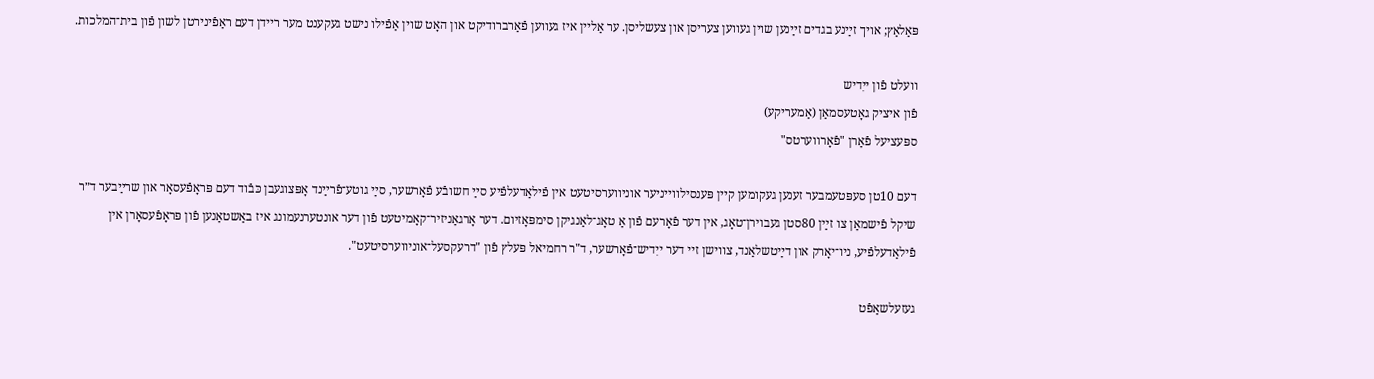פּאַלאַץ; אויך זײַנע בגדים זײַנען שוין געווען צעריסן און צעשליסן. ער אַליין איז געווען פֿאַרברודיקט און האָט שוין אַפֿילו נישט געקענט מער ריידן דעם ראַפֿינירטן לשון פֿון בית־המלכות.

װעלט פֿון ייִדיש
פֿון איציק גאָטעסמאַן (אַמעריקע)
ספּעציעל פֿאַרן "פֿאָרװערטס"

דעם 10טן סעפּטעמבער זענען געקומען קיין פּענסילווייניער אוניווערסיטעט אין פֿילאַדעלפֿיע סײַ חשובֿע פֿאָרשער, סײַ גוטע־פֿרײַנד אָפּצוגעבן כּבֿוד דעם פּראָפֿעסאָר און שרײַבער ד״ר שיקל פֿישמאַן צו זײַן 80סטן געבוירן־טאָג, אין דער פֿאָרעם פֿון אַ טאָג־לאַנגיקן סימפּאָזיום. דער אָרגאַניזיר־קאָמיטעט פֿון דער אונטערנעמונג איז באַשטאַנען פֿון פּראָפֿעסאָרן אין פֿילאַדעלפֿיע, ניו־יאָרק און דײַטשלאַנד, צווישן זיי דער ייִדיש־פֿאָרשער, ד"ר רחמיאל פּעלץ פֿון "דרעקסעל־אוניווערסיטעט".

געזעלשאַפֿט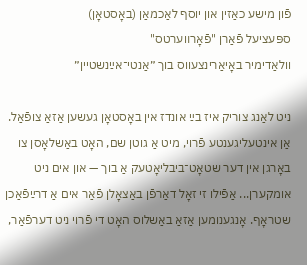פֿון מישע כאַזין און יוסף לאַכמאַן (באָסטאָן)
ספּעציעל פֿאַרן "פֿאָרװערטס"
וולאַדימיר באָיאַרינצעווס בוך ״אַנטי־אײַנשטיין״

ניט לאַנג צוריק איז בײַ אונדז אין באָסטאָן געשען אַזאַ צופֿאַל. אַן אינטעליגענטע פֿרוי, מיט אַ גוטן שם, האָט באַשלאָסן צו באָרגן אין דער שטאָט־ביבליאָטעק אַ בוך — און אים ניט אומקערן... אַפֿילו זי זאָל דאַרפֿן באַצאָלן פֿאַר אים אַ דרײַפֿאַכן שטראָף. אָנגענומען אַזאַ באַשלוס האָט די פֿרוי ניט דערפֿאַר,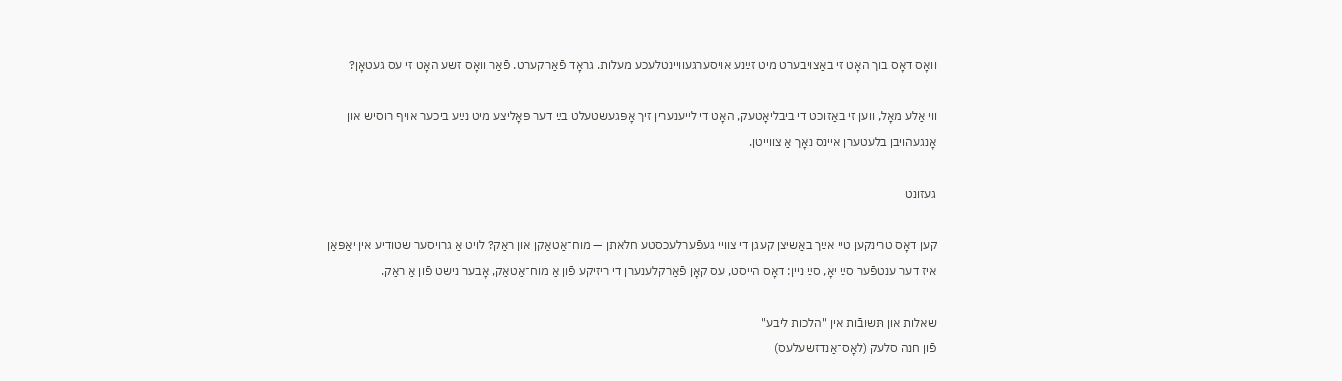וואָס דאָס בוך האָט זי באַצויבערט מיט זײַנע אויסערגעוויינטלעכע מעלות. גראָד פֿאַרקערט. פֿאַר וואָס זשע האָט זי עס געטאָן?

ווי אַלע מאָל, ווען זי באַזוכט די ביבליאָטעק, האָט די לייענערין זיך אָפּגעשטעלט בײַ דער פּאָליצע מיט נײַע ביכער אויף רוסיש און אָנגעהויבן בלעטערן איינס נאָך אַ צווייטן.

געזונט

קען דאָס טרינקען טיי אײַך באַשיצן קעגן די צוויי געפֿערלעכסטע חלאתן — מוח־אַטאַקן און ראַק? לויט אַ גרויסער שטודיע אין יאַפּאַן איז דער ענטפֿער סײַ יאָ, סײַ ניין: דאָס הייסט, עס קאָן פֿאַרקלענערן די ריזיקע פֿון אַ מוח־אַטאַק, אָבער נישט פֿון אַ ראַק.

שאלות און תּשובֿות אין "הלכות ליבע"
פֿון חנה סלעק (לאָס־אַנדזשעלעס)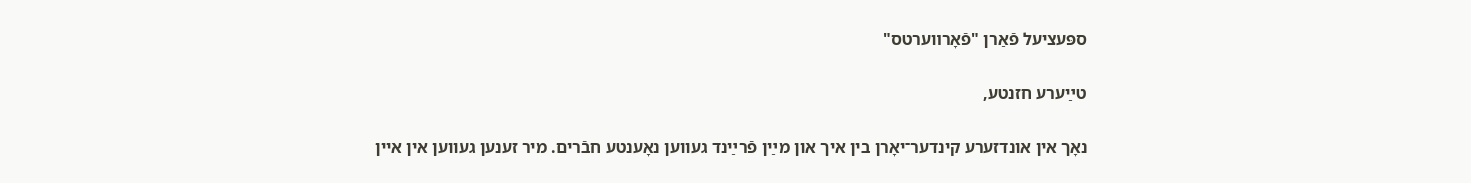ספּעציעל פֿאַרן "פֿאָרװערטס"

טײַערע חזנטע,

נאָך אין אונדזערע קינדער־יאָרן בין איך און מײַן פֿרײַנד געווען נאָענטע חבֿרים. מיר זענען געווען אין איין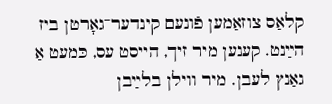קלאַס צוזאַמען פֿונעם קינדער־גאָרטן ביז הײַנט. קענען מיר זיך, הייסט עס, כּמעט אַ גאַנץ לעבן. מיר ווילן בלײַבן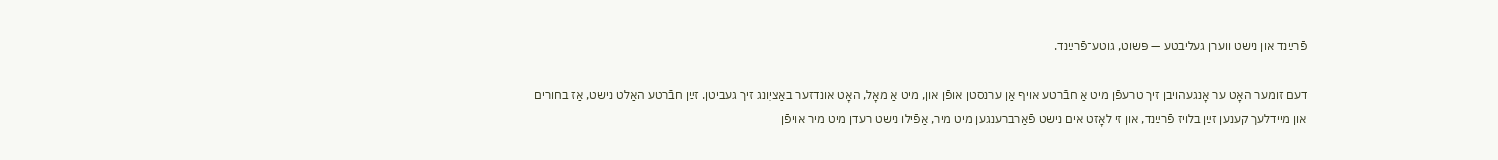פֿרײַנד און נישט ווערן געליבטע — פּשוט, גוטע־פֿרײַנד.

דעם זומער האָט ער אָנגעהויבן זיך טרעפֿן מיט אַ חבֿרטע אויף אַן ערנסטן אופֿן און, מיט אַ מאָל, האָט אונדזער באַציִונג זיך געביטן. זײַן חבֿרטע האַלט נישט, אַז בחורים און מיידלעך קענען זײַן בלויז פֿרײַנד, און זי לאָזט אים נישט פֿאַרברענגען מיט מיר, אַפֿילו נישט רעדן מיט מיר אויפֿן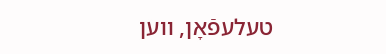טעלעפֿאָן, ווען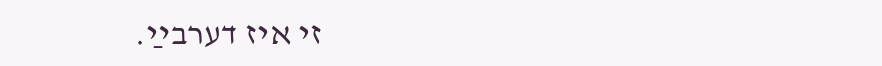זי איז דערבײַ.